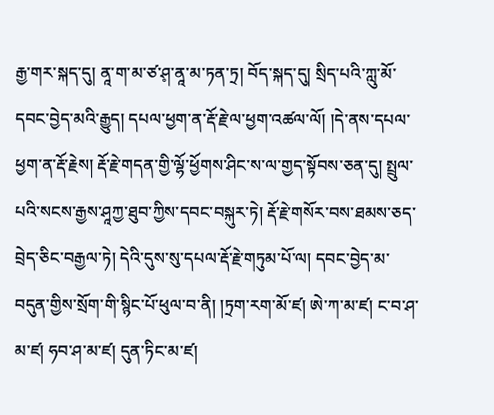རྒྱ་གར་སྐད་དུ། ནཱ་ག་མ་ཙ་ཤ༷་ནཱ་མ་ཏན་ཏྲ། བོད་སྐད་དུ། སྲིད་པའི་ཀླུ་མོ་དབང་བྱེད་མའི་རྒྱུད། དཔལ་ཕྱག་ན་རྡོ་རྗེ་ལ་ཕྱག་འཚལ་ལོ། །དེ་ནས་དཔལ་ཕྱག་ན་རྡོ་རྗེས། རྡོ་རྗེ་གདན་གྱི་ལྷོ་ཕྱོགས་ཤིང་ས་ལ་གྱད་སྟོབས་ཅན་དུ། སྤྲུལ་པའི་སངས་རྒྱས་ཤཱཀྱ་ཐུབ་ཀྱིས་དབང་བསྐུར་ཏེ། རྡོ་རྗེ་གསོར་བས་ཐམས་ཅད་བྲེད་ཅིང་བརྒྱལ་ཏེ། དེའི་དུས་སུ་དཔལ་རྡོ་རྗེ་གཏུམ་པོ་ལ། དབང་བྱེད་མ་བདུན་གྱིས་སྲོག་གི་སྙིང་པོ་ཕུལ་བ་ནི། །ཏྲག་རག་མོ་ཛ། ཨེ་ཀ་མ་ཛ། ང་བ་ཤ་མ་ཛ། ཧབ་ཤ་མ་ཛ། དུན་ཏིང་མ་ཛ།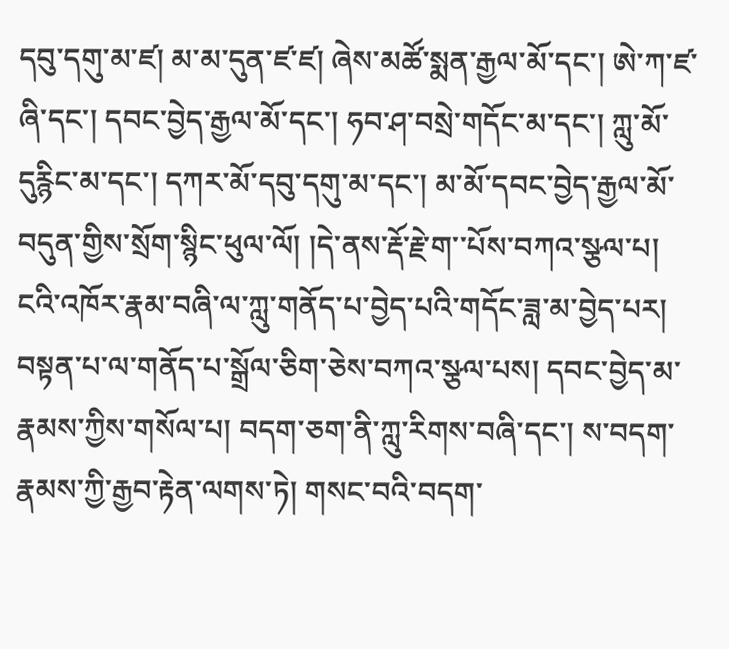དབུ་དགུ་མ་ཛ། མ་མ་དུན་ཛ་ཛ། ཞེས་མཚོ་སྨན་རྒྱལ་མོ་དང་། ཨེ་ཀ་ཛ་ཞི་དང་། དབང་བྱེད་རྒྱལ་མོ་དང་། ཧབ་ཤ་བསྲེ་གདོང་མ་དང་། ཀླུ་མོ་དུརྙིང་མ་དང་། དཀར་མོ་དབུ་དགུ་མ་དང་། མ་མོ་དབང་བྱེད་རྒྱལ་མོ་བདུན་གྱིས་སྲོག་སྙིང་ཕུལ་ལོ། །དེ་ནས་རྡོ་རྗེ་ག་་པོས་བཀའ་སྩལ་པ། ངའི་འཁོར་རྣམ་བཞི་ལ་ཀླུ་གནོད་པ་བྱེད་པའི་གདོང་ཟླ་མ་བྱེད་པར། བསྟན་པ་ལ་གནོད་པ་སྒྲོལ་ཅིག་ཅེས་བཀའ་སྩལ་པས། དབང་བྱེད་མ་རྣམས་ཀྱིས་གསོལ་པ། བདག་ཅག་ནི་ཀླུ་རིགས་བཞི་དང་། ས་བདག་རྣམས་ཀྱི་རྒྱབ་རྟེན་ལགས་ཏེ། གསང་བའི་བདག་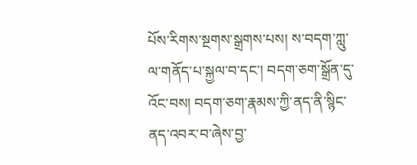པོས་རིགས་སྔགས་སྒྲགས་པས། ས་བདག་ཀླུ་ལ་གནོད་པ་སྐྱལ་བ་དང་། བདག་ཅག་སྒྲོན་དུ་འོང་བས། བདག་ཅག་རྣམས་ཀྱི་ནད་ནི་སྙིང་ནད་འབར་བ་ཞེས་བྱ་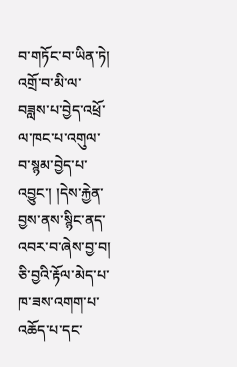བ་གཏོང་བ་ཡིན་ཏེ། འགྲོ་བ་མི་ལ་བཟླས་པ་བྱེད་འཕྲོ་ལ་ཁང་པ་འགུལ་བ་སྙམ་བྱེད་པ་འབྱུང་། །དེས་རྐྱེན་བྱས་ནས་སྙིང་ནད་འབར་བ་ཞེས་བྱ་བ། ཅི་བྱའི་རྟོལ་མེད་པ་ཁ་ཟས་འགག་པ་འཆོད་པ་དང་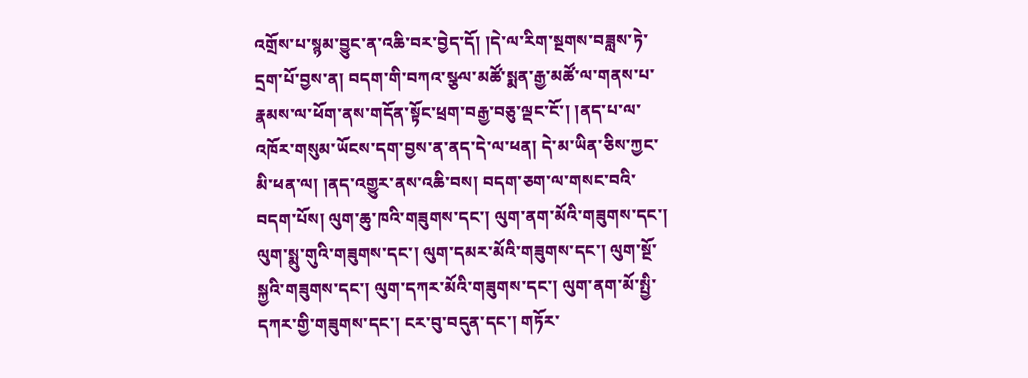འགྲོས་པ་སྙམ་བྱུང་ན་འཆི་བར་བྱེད་དོ། །དེ་ལ་རིག་སྔགས་བཟླས་ཏེ་དྲག་པོ་བྱས་ན། བདག་གི་བཀའ་སྩལ་མཚོ་སྨན་རྒྱ་མཚོ་ལ་གནས་པ་རྣམས་ལ་ཕོག་ནས་གདོན་སྟོང་ཕྲག་བརྒྱ་བཅུ་ལྡང་ངོ་། །ནད་པ་ལ་འཁོར་གསུམ་ཡོངས་དག་བྱས་ན་ནད་དེ་ལ་ཕན། དེ་མ་ཡིན་ཅིས་ཀྱང་མི་ཕན་ལ། །ནད་འགྱུར་ནས་འཆི་བས། བདག་ཅག་ལ་གསང་བའི་བདག་པོས། ལུག་ཆུ་ཁའི་གཟུགས་དང་། ལུག་ནག་མོའི་གཟུགས་དང་། ལུག་སྨུ་གུའི་གཟུགས་དང་། ལུག་དམར་མོའི་གཟུགས་དང་། ལུག་སྔོ་སྐྱའི་གཟུགས་དང་། ལུག་དཀར་མོའི་གཟུགས་དང་། ལུག་ནག་མོ་སྤྱི་དཀར་གྱི་གཟུགས་དང་། ངར་བུ་བདུན་དང་། གཏོར་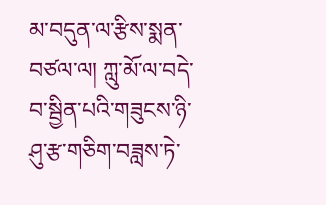མ་བདུན་ལ་རྩིས་སྨན་བཙལ་ལ། ཀླུ་མོ་ལ་བདེ་བ་སྦྱིན་པའི་གཟུངས་ཉི་ཤུ་རྩ་གཅིག་བཟླས་ཏེ་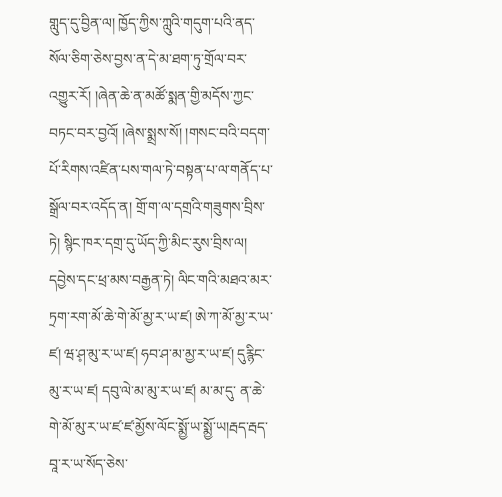གླུད་དུ་བྱིན་ལ། ཁྱོད་ཀྱིས་ཀླུའི་གདུག་པའི་ནད་སོལ་ཅིག་ཅེས་བྱས་ན་དེ་མ་ཐག་ཏུ་གྲོལ་བར་འགྱུར་རོ། །ཞེན་ཆེ་ན་མཚོ་སྨན་གྱི་མདོས་ཀྱང་བཏང་བར་བྱའོ། །ཞེས་སྨྲས་སོ། །གསང་བའི་བདག་པོ་རིགས་འཛིན་པས་གལ་ཏེ་བསྟན་པ་ལ་གནོད་པ་སྒྲོལ་བར་འདོད་ན། གྲོ་ག་ལ་དགྲའི་གཟུགས་བྲིས་ཏེ། སྙིང་ཁར་དགྲ་དུ་ཡོད་ཀྱི་མིང་རུས་བྲིས་ལ། དབྱེས་དང་ཕྲ་མས་བརྒྱན་ཏེ། ལིང་གའི་མཐའ་མར་ཏྲག་རག་མོ་ཆེ་གེ་མོ་མྱ་ར་ཡ་ཛ། ཨེ་ཀ་མོ་མྱ་ར་ཡ་ཛ། ཝ་ཤ༷་མུ་ར་ཡ་ཛ། ཧབ་ཤ་མ་མྱ་ར་ཡ་ཛ། དུརྙིང་མུ་ར་ཡ་ཛ། དབུ་ལེ་མ་མུ་ར་ཡ་ཛ། མ་མ་དུ་ ན་ཆེ་གེ་མོ་མུ་ར་ཡ་ཛ་ཛ་མྱོས་ལོང་སྨྱོ་ཡ་སྨྱོ་ཡ།རྦད་རྦད་བཱ་ར་ཡ་སོད་ཅེས་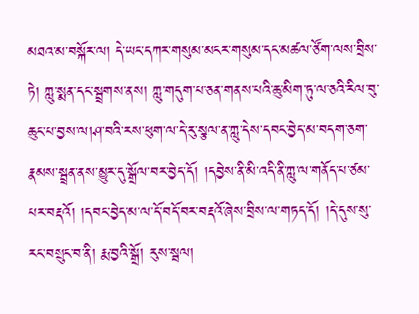མཐའ་མ་བསྐོར་ལ། དེ་ཡང་དཀར་གསུམ་མངར་གསུམ་དང་མཚལ་ཙོག་ལས་བྲིས་ཏེ། ཀླུ་སྨན་དང་སྦྲགས་ནས། ཀླུ་གདུག་པ་ཅན་གནས་པའི་ཆུ་མིག་ཏུ་ལ་ཅའི་རིལ་བུ་ཆུང་པ་བྱས་ལ།ཤ་བའི་རས་ཕུག་ལ་དེ་རུ་སྩལ་ན་ཀླུ་དེས་དབང་བྱེད་མ་བདག་ཅག་རྣམས་སྦྲན་ནས་མྱུར་དུ་སྒྲོལ་བར་བྱེད་དོ། །དབྱེས་ནི་མི་འདི་ནི་ཀླུ་ལ་གནོད་པ་ཙམ་པར་བརྡའོ། །དབང་བྱེད་མ་ལ་དོ་བདོ་བར་བརྡའོ་ཞེས་བྲིས་ལ་གཏད་དོ། །དེ་དུས་སུ་རང་བསྲུང་བ་ནི། རྨ་བྱའི་སྒྲོ། རུས་སྦལ།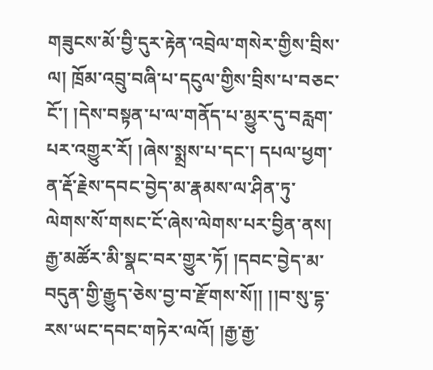གཟུངས་མོ་བྱི་དུར་རྟེན་འབྲེལ་གསེར་གྱིས་བྲིས་ལ། ཁྲོམ་འབྲུ་བཞི་པ་དངུལ་གྱིས་བྲིས་པ་བཅང་ངོ་། །དེས་བསྟན་པ་ལ་གནོད་པ་མྱུར་དུ་བརླག་པར་འགྱུར་རོ། །ཞེས་སྨྲས་པ་དང་། དཔལ་ཕྱག་ན་རྡོ་རྗེས་དབང་བྱེད་མ་རྣམས་ལ་ཤིན་ཏུ་ལེགས་སོ་གསང་ངོ་ཞེས་ལེགས་པར་བྱིན་ནས། རྒྱ་མཚོར་མི་སྣང་བར་གྱུར་ཏོ། །དབང་བྱེད་མ་བདུན་གྱི་རྒྱུད་ཅེས་བྱ་བ་རྫོགས་སོ།། །།བ་སུ་དྷ་རས་ཡང་དབང་གཏེར་ལའོ། །རྒྱ་རྒྱ་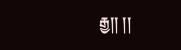རྒྱ།། །།